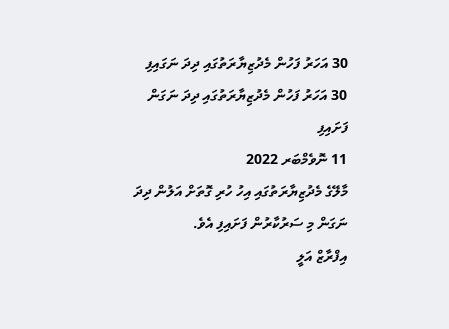30 އަހަރު ފަހުން މެދުޒިޔާރަތުގައި ދިދަ ނަގައިފި
30 އަހަރު ފަހުން މެދުޒިޔާރަތުގައި ދިދަ ނަގަން ފަށައިފި
11 ނޮވެމްބަރ 2022
މާލޭގެ މެދުޒިޔާރަތުގައި އިހު ހުރި ގޮތަށް އަލުން ދިދަ ނަގަން މި ސަރުކާރުން ފަށައިފި އެވެ.
އިފްރާޒް އަލީ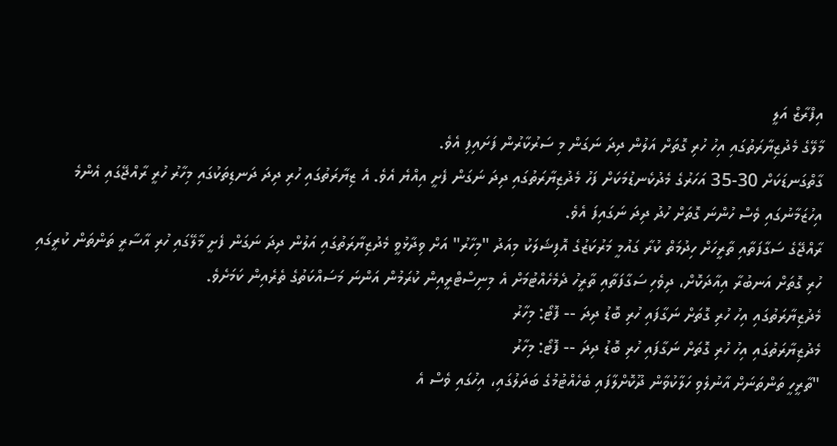އިފްރާޒް އަލީ
މާލޭގެ މެދުޒިޔާރަތުގައި އިހު ހުރި ގޮތަށް އަލުން ދިދަ ނަގަން މި ސަރުކާރުން ފަށައިފި އެވެ.
ގާތްގަނޑަކަށް 30-35 އަހަރުގެ މެދުކެނޑުމަކަށް ފަހު މެދުޒިޔާރަތުގައި ދިދަ ނަގަން ފެށީ އިއްޔެ އެވެ. އެ ޒިޔާރަތުގައި ހުރި ދިދަ ދަނޑިތަކުގައި މިހާރު ހުރީ ރާއްޖޭގައި އެންމެ އިހުޒަމާނުގައި ވެސް ހުންނަ ގޮތަށް ހުދު ދިދަ ނަގައިފަ އެވެ.
ރާއްޖޭގެ ސަގާފަތާއި ތާރީހަށް ހިދުމަތް ކުރާ ގައުމީ މަރުކަޒުގެ އޮފިޝަލަކު މިއަދު "މިހާރު" އަށް ވިދާޅުވީ މެދުޒިޔާރަތުގައި އަލުން ދިދަ ނަގަން ފެށީ މާލޭގައި ހުރި އާސާރީ ތަންތަން ކުރީގައި ހުރި ގޮތަށް އަނބުރާ އިއާދަކޮށް، ދިވެހި ސަގާފަތާއި ތާރީހު ދެމެހެއްޓުމަށް އެ މިނިސްޓްރީއިން ކުރަމުން އަންނަ މަސައްކަތުގެ ތެރެއިން ކަމަށެވެ.
މެދުޒިޔާރަތުގައި އިހު ހުރި ގޮތަށް ނަގާފައި ހުރި ބޮޑު ދިދަ -- ފޮޓޯ: މިހާރު
މެދުޒިޔާރަތުގައި އިހު ހުރި ގޮތަށް ނަގާފައި ހުރި ބޮޑު ދިދަ -- ފޮޓޯ: މިހާރު
"ތާރީހީ ތަންތަނަށް އާނުލެވި ހަލާކުވާން ދޫކޮށްލާފައި ބެހެއްޓުމުގެ ބަދަލުގައި، އިހުގައި ވެސް އެ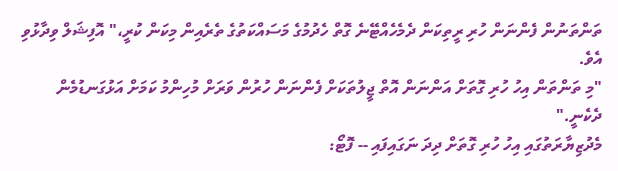ތަންތަނުން ފެންނަން ހުރި ރީތިކަން ދެމެހެއްޓޭނެ ގޮތް ހެދުމުގެ މަސައްކަތުގެ ތެރެއިން މިކަން ކުރީ،" އޮފިޝަލް ވިދާޅުވި އެވެ.
"މި ތަންތަން އިހު ހުރި ގޮތަށް އަންނަން އޮތް ޖީލުތަކަށް ފެންނަން ހުރުން ވަރަށް މުހިންމު ކަމަށް އަޅުގަނޑުމެން ދެކެނީ."
މެދުޒިޔާރަތުގައި އިހު ހުރި ގޮތަށް ދިދަ ނަގައިފައި -- ފޮޓޯ: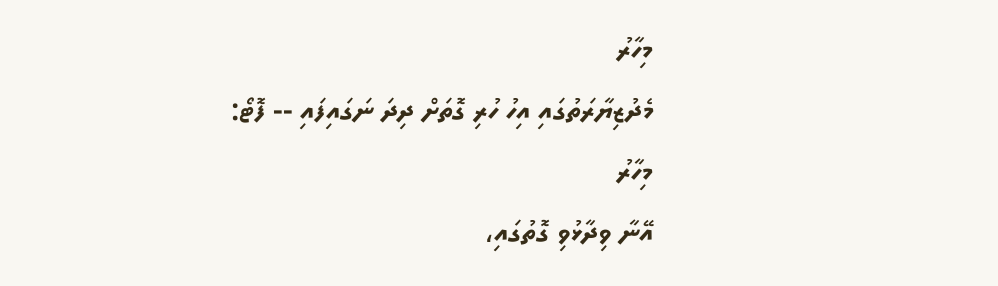މިހާރު
މެދުޒިޔާރަތުގައި އިހު ހުރި ގޮތަށް ދިދަ ނަގައިފައި -- ފޮޓޯ: މިހާރު
އޭނާ ވިދާޅުވި ގޮތުގައި،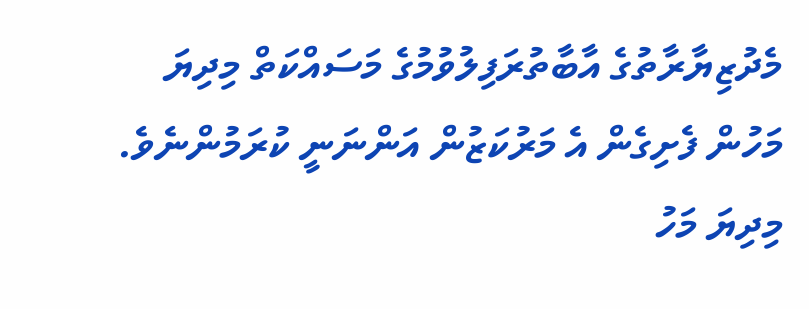މެދުޒިޔާރާތުގެ އާބާތުރަފިލުވުމުގެ މަސައްކަތް މިދިޔަ މަހުން ފެށިގެން އެ މަރުކަޒުން އަންނަނީ ކުރަމުންނެވެ. މިދިޔަ މަހު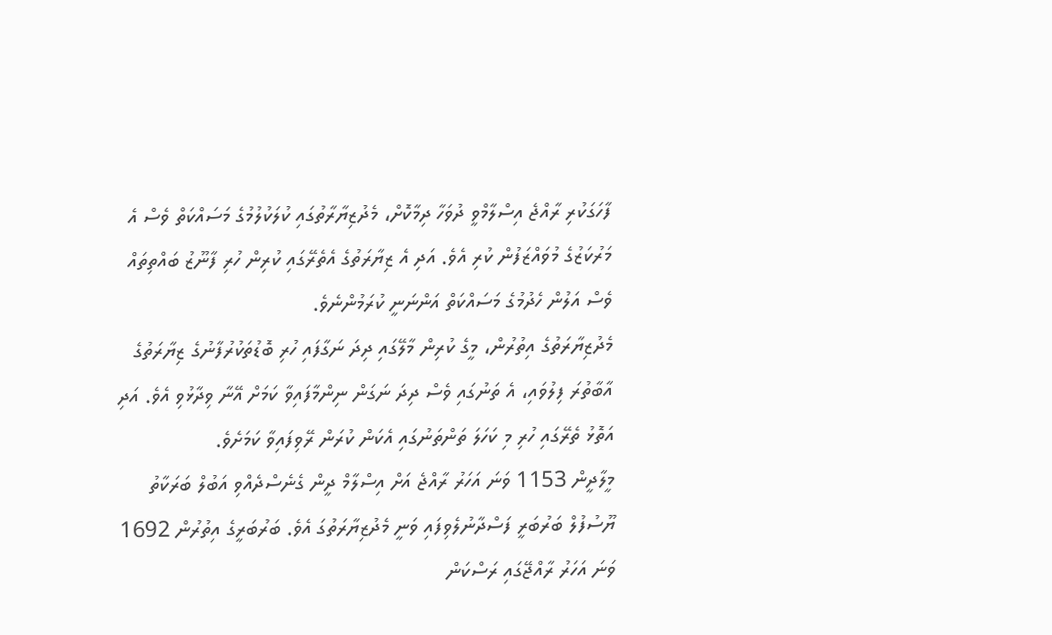ފާހަގަކުރި ރާއްޖެ އިސްލާމްވީ ދުވަހާ ދިމާކޮށް، މެދުޒިޔާރާތުގައި ކުލަކުލުމުގެ މަސައްކަތް ވެސް އެ މަރުކަޒުގެ މުވައްޒަފުން ކުރި އެވެ. އަދި އެ ޒިޔާރަތުގެ އެތެރޭގައި ކުރިން ހުރި ފާނޫޒު ބައްތިތައް ވެސް އަލުން ހެދުމުގެ މަސައްކަތް އަންނަނީ ކުރަމުންނެވެ.
މެދުޒިޔާރަތުގެ އިތުރުން، މީގެ ކުރިން މާލޭގައި ދިދަ ނަގާފައި ހުރި ބޮޑުތަކުރުފާނުގެ ޒިޔާރަތުގެ އާބާތުރަ ފިލުވައި، އެ ތަނުގައި ވެސް ދިދަ ނަގަން ނިންމާފައިވާ ކަމަށް އޭނާ ވިދާޅުވި އެވެ. އަދި އަތޮޅު ތެރޭގައި ހުރި މި ކަހަލަ ތަންތަނުގައި އެކަން ކުރަން ރޭވިފައިވާ ކަމަށެވެ.
މީލާދީން 1153 ވަނަ އަހަރު ރާއްޖެ އަށް އިސްލާމް ދީން ގެނެސްދެއްވި އަބުލް ބަރަކާތު ޔޫސުފުލް ބަރުބަރީ ފަސްދާނުލެވިފައި ވަނީ މެދުޒިޔާރަތުގަ އެވެ. ބަރުބަރީގެ އިތުރުން 1692 ވަނަ އަހަރު ރާއްޖޭގައި ރަސްކަން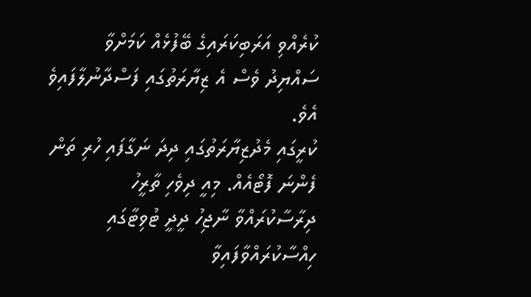ކުރެއްވި އަރަބިކަރައިގެ ބޭފުޅެއް ކަމަށްވާ ސައްޔިދު ވެސް އެ ޒިޔާރަތުގައި ފަސްދާނުލާފައިވެ އެވެ.
ކުރީގައި މެދުޒިޔާރަތުގައި ދިދަ ނަގާފައި ހުރި ތަން ފެންނަ ފޮޓޯއެއް. މިއީ ދިވެހި ތާރީހު ދިރާސާކުރައްވާ ނާޖިހު ދީދީ ޓުވިޓާގައި ހިއްސާކުރައްވާފައިވާ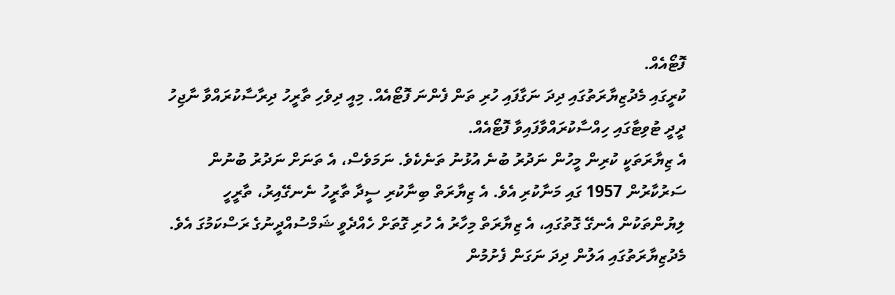ފޮޓޯއެއް.
ކުރީގައި މެދުޒިޔާރަތުގައި ދިދަ ނަގާފައި ހުރި ތަން ފެންނަ ފޮޓޯއެއް. މިއީ ދިވެހި ތާރީހު ދިރާސާކުރައްވާ ނާޖިހު ދީދީ ޓުވިޓާގައި ހިއްސާކުރައްވާފައިވާ ފޮޓޯއެއް.
އެ ޒިޔާރަތަކީ ކުރިން މީހުން ނަދުރު ބުނެ އުޅުނު ތަނެކެވެ. ނަމަވެސް، އެ ތަނަށް ނަދުރު ބުނުން ސަރުކާރުން 1957 ގައި މަނާކުރި އެވެ. އެ ޒިޔާރަތް ބިނާކުރި ސީދާ ތާރީހު ނެނގޭއިރު، ތާރީހީ ލިޔުންތަކުން އެނގޭ ގޮތުގައި، އެ ޒިޔާރަތް މިހާރު އެ ހުރި ގޮތަށް ހެއްދެވީ ޝަމްސުއްދީނުގެ ރަސްކަމުގަ އެވެ.
މެދުޒިޔާރަތުގައި އަލުން ދިދަ ނަގަން ފެށުމުން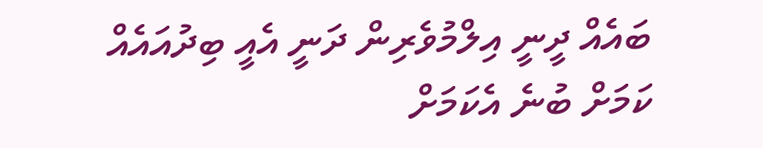ބައެއް ދީނީ އިލްމުވެރިން ދަނީ އެއީ ބިދުއައެއް ކަމަށް ބުނެ އެކަމަށް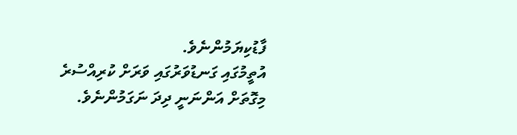ފާޑުކިޔަމުންނެވެ.
އުތީމުގައި ގަނޑުވަރުގައި ވަރަށް ކުރިއްސުރެ މިގޮތަށް އަންނަނީ ދިދަ ނަގަމުންނެވެ.